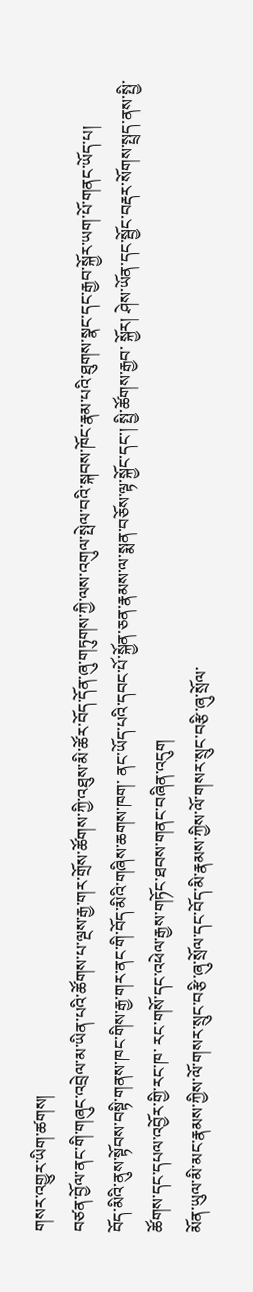གསར་འགྱུར་ཡིག་ཚགས།
བཙན་བྱོལ་ནང་གི་གཞུང་འབྲེལ་མ་ཡིན་པའི་ཚོགས་པ་ལྔས་རྒྱ་གར་གྲོས་ཚོགས་ཀྱི་འཐུས་མི་ཚོར་བོད་དོན་ཞུ་གཏུགས་ཀྱི་ལས་འགུལ་སྤེལ་བའི་སྐབས་ཁོང་རྣམ་པའི་ཐུགས་སྣང་དང་རྒྱབ་སྐྱོར་ཡག་པོ་གནང་ཡོད་པ།
བོད་མིའི་ནུས་སྟོབས་བསྟི་གནས་ཁང་གིས་རྒྱ་གར་ནང་གི་བོད་མིའི་གཞིས་ཆགས་ཁག་ ནང་ཡོད་པའི་དབང་པོ་སྐྱོན་ཅན་རྣམས་ལ་སྨན་བཅོས་ལྟ་སྐྱོང་དང་། སྤྱི་ཚོགས་རྒྱབ་ སྐྱོར། ཤེས་ཡོན་དང་སྦྱོང་བརྡར་སོགས་སྤྲད་ནས་སྤྱི་ཚོགས་དང་དཔལ་འབྱོར་གྱི་རང་ཁ་ རང་གསོ་དང་འཕེལ་རྒྱས་གཏོང་ཐབས་གནང་བཞིན་འདུག
མོན་ཡུལ་མི་མང་རྣམས་ཀྱིས་ལོ་གསར་སྲུང་བརྩི་ཞུ་སྲོལ་དང་བོད་མི་རྣམས་ཀྱིས་ལོ་གསར་སྲུང་བརྩི་ཞུ་སྲོལ་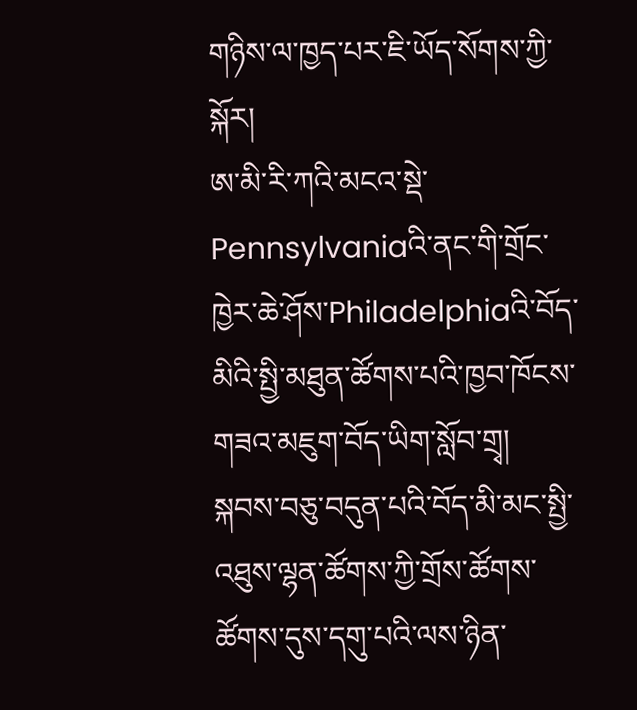གཉིས་ལ་ཁྱད་པར་ཇི་ཡོད་སོགས་ཀྱི་སྐོར།
ཨ་མི་རི་ཀའི་མངའ་སྡེ་Pennsylvaniaའི་ནང་གི་གྲོང་ཁྱེར་ཆེ་ཤོས་Philadelphiaའི་བོད་མིའི་སྤྱི་མཐུན་ཚོགས་པའི་ཁྱབ་ཁོངས་གཟའ་མཇུག་བོད་ཡིག་སློབ་གྲྭ།
སྐབས་བཅུ་བདུན་པའི་བོད་མི་མང་སྤྱི་འཐུས་ལྷན་ཚོགས་ཀྱི་གྲོས་ཚོགས་ཚོགས་དུས་དགུ་པའི་ལས་ཉིན་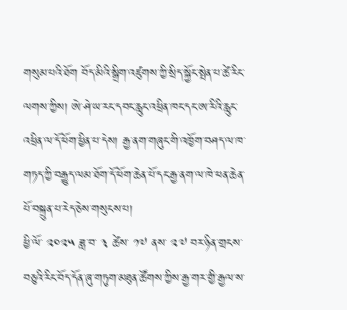གསུམ་པའི་ཐོག བོད་མིའི་སྒྲིག་འཛུགས་ཀྱི་སྲིད་སྐྱོང་སྤེན་པ་ཚེ་རིང་ལགས་ཀྱིས། ཨེ་ཤེ་ཡ་རང་དབང་རླུང་འཕྲིན་ཁང་དང་ཨ་རིའི་རླུང་འཕྲིན་ལ་དོ་ཕོག་ཕྱིན་པ་དེས། རྒྱ་ནག་གཞུང་གི་འཁྱོག་བཤད་ལ་ཁ་གཏད་ཀྱི་བརྒྱུད་ལམ་ཐོག་དོ་ཕོག་ཆེན་པོ་དང་རྒྱ་ནག་ལ་ཁེ་ཕན་ཆེན་པོ་བསྐྲུན་པ་རེད་ཅེས་གསུངས་པ།
ཕྱི་ལོ་ ༢༠༢༥ ཟླ་བ་ ༣ ཚེས་ ༡༧ ནས་ ༢༧ བར་ཉིན་གྲངས་བཅུའི་རིང་བོད་དོན་ཞུ་གཏུག་མཐུན་ཚོགས་ཀྱིས་རྒྱ་གར་གྱི་རྒྱལ་ས་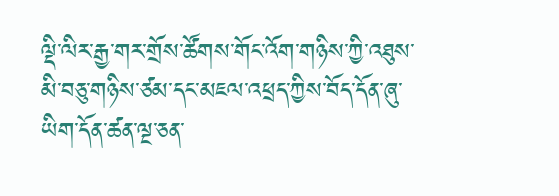ལྡི་ལིར་རྒྱ་གར་གྲོས་ཚོགས་གོང་འོག་གཉིས་ཀྱི་འཐུས་མི་བཅུ་གཉིས་ཙམ་དང་མཇལ་འཕྲད་ཀྱིས་བོད་དོན་ཞུ་ཡིག་དོན་ཚན་ལྔ་ཅན་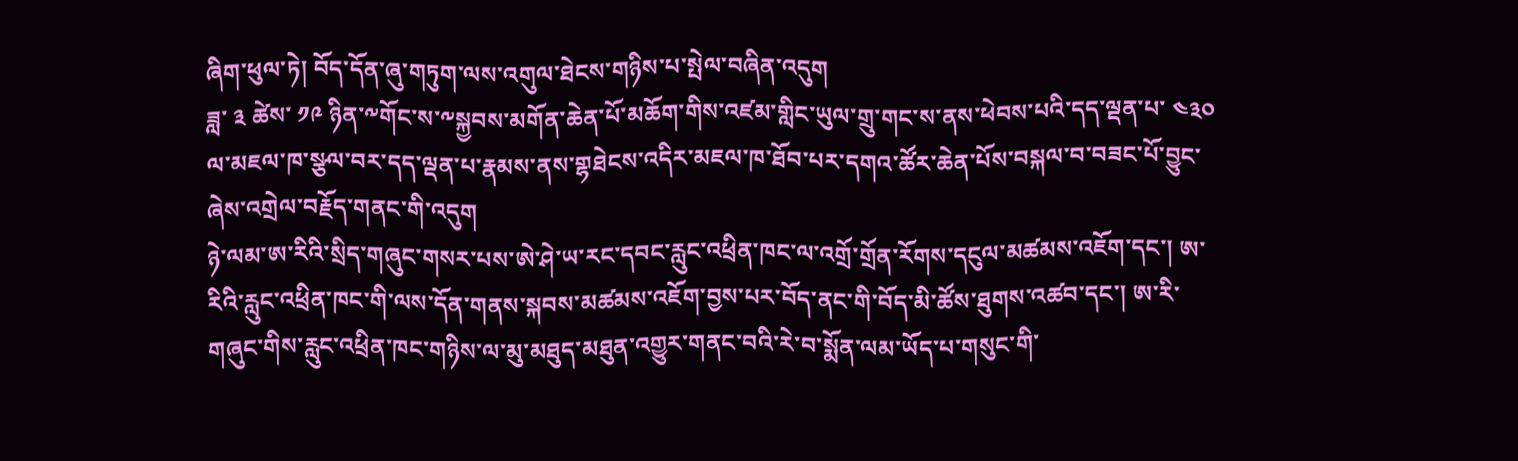ཞིག་ཕུལ་ཏེ། བོད་དོན་ཞུ་གཏུག་ལས་འགུལ་ཐེངས་གཉིས་པ་སྤེལ་བཞིན་འདུག
ཟླ་ ༣ ཚེས་ ༡༩ ཉིན་༸གོང་ས་༸སྐྱབས་མགོན་ཆེན་པོ་མཆོག་གིས་འཛམ་གླིང་ཡུལ་གྲུ་གང་ས་ནས་ཕེབས་པའི་དད་ལྡན་པ་ ༤༣༠ ལ་མཇལ་ཁ་སྩལ་བར་དད་ལྡན་པ་རྣམས་ནས་གྷཐེངས་འདིར་མཇལ་ཁ་ཐོབ་པར་དགའ་ཚོར་ཆེན་པོས་བསྐལ་བ་བཟང་པོ་བྱུང་ཞེས་འགྲེལ་བརྗོད་གནང་གི་འདུག
ཉེ་ལམ་ཨ་རིའི་སྲིད་གཞུང་གསར་པས་ཨེ་ཤེ་ཡ་རང་དབང་རླུང་འཕྲིན་ཁང་ལ་འགྲོ་གྲོན་རོགས་དངུལ་མཚམས་འཇོག་དང་། ཨ་རིའི་རླུང་འཕྲིན་ཁང་གི་ལས་དོན་གནས་སྐབས་མཚམས་འཇོག་བྱས་པར་བོད་ནང་གི་བོད་མི་ཚོས་ཐུགས་འཚབ་དང་། ཨ་རི་གཞུང་གིས་རླུང་འཕྲིན་ཁང་གཉིས་ལ་མུ་མཐུད་མཐུན་འགྱུར་གནང་བའི་རེ་བ་སྨོན་ལམ་ཡོད་པ་གསུང་གི་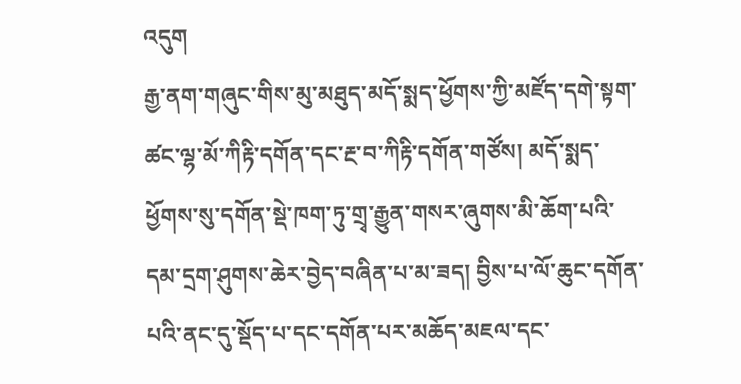འདུག
རྒྱ་ནག་གཞུང་གིས་མུ་མཐུད་མདོ་སྨད་ཕྱོགས་ཀྱི་མཛོད་དགེ་སྟག་ཚང་ལྷ་མོ་ཀིརྟི་དགོན་དང་རྔ་བ་ཀིརྟི་དགོན་གཙོས། མདོ་སྨད་ཕྱོགས་སུ་དགོན་སྡེ་ཁག་ཏུ་གྲྭ་རྒྱུན་གསར་ཞུགས་མི་ཆོག་པའི་དམ་དྲག་ཤུགས་ཆེར་བྱེད་བཞིན་པ་མ་ཟད། བྱིས་པ་ལོ་ཆུང་དགོན་པའི་ནང་དུ་སྡོད་པ་དང་དགོན་པར་མཆོད་མཇལ་དང་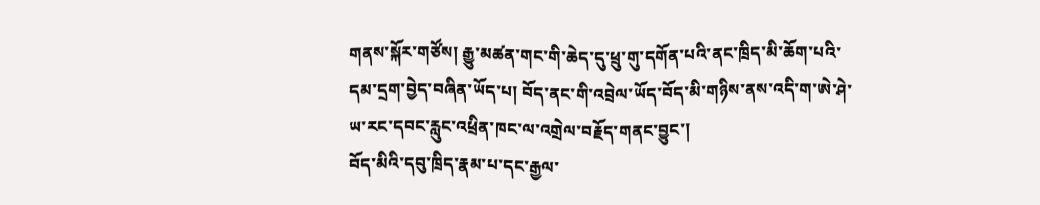གནས་སྐོར་གཙོས། རྒྱུ་མཚན་གང་གི་ཆེད་དུ་ཕྲུ་གུ་དགོན་པའི་ནང་ཁྲིད་མི་ཆོག་པའི་དམ་དྲག་བྱེད་བཞིན་ཡོད་པ། བོད་ནང་གི་འབྲེལ་ཡོད་བོད་མི་གཉིས་ནས་འདི་ག་ཨེ་ཤེ་ཡ་རང་དབང་རླུང་འཕྲིན་ཁང་ལ་འགྲེལ་བརྗོད་གནང་བྱུང་།
བོད་མིའི་དབུ་ཁྲིད་རྣམ་པ་དང་རྒྱལ་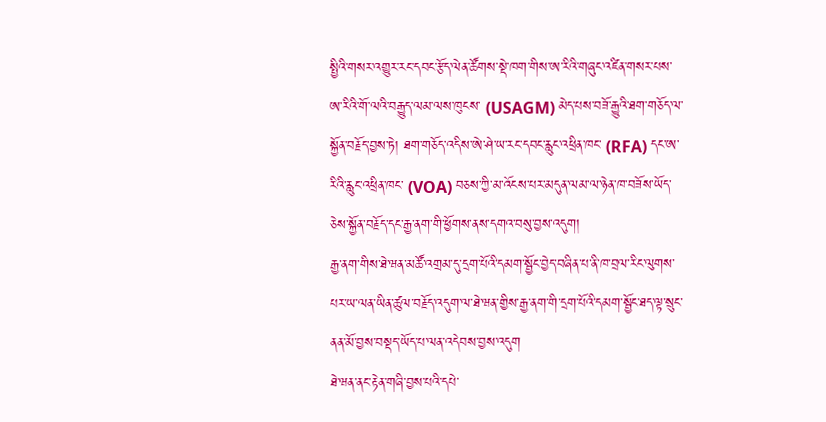སྤྱིའི་གསར་འགྱུར་རང་དབང་རྩོད་ལེན་ཚོགས་སྡེ་ཁག་གིས་ཨ་རིའི་གཞུང་འཛིན་གསར་པས་ཨ་རིའི་གོ་ལའི་བརྒྱུད་ལམ་ལས་ཁུངས་ (USAGM) མེད་པས་བཟོ་རྒྱུའི་ཐག་གཅོད་ལ་སྐྱོན་བརྗོད་བྱས་ཏེ། ཐག་གཅོད་འདིས་ཨེ་ཤེ་ཡ་རང་དབང་རླུང་འཕྲིན་ཁང་ (RFA) དང་ཨ་རིའི་རླུང་འཕྲིན་ཁང་ (VOA) བཅས་ཀྱི་མ་འོངས་པར་མདུན་ལམ་ལ་ཉེན་ཁ་བཟོས་ཡོད་ཅེས་སྐྱོན་བརྗོད་དང་རྒྱ་ནག་གི་ཕྱོགས་ནས་དགའ་བསུ་བྱས་འདུག།
རྒྱ་ནག་གིས་ཐེ་ཝན་མཚོ་འགྲམ་དུ་དྲག་པོའི་དམག་སྦྱོང་བྱེད་བཞིན་པ་ནི་ཁ་བྲལ་རིང་ལུགས་པར་ཡ་ལན་ཡིན་ཚུལ་བརྗོད་འདུག་ལ་ཐེ་ཝན་གྱིས་རྒྱ་ནག་གི་དྲག་པོའི་དམག་སྦྱོང་ཐད་ལྟ་སྲུང་ནན་མོ་བྱས་བསྡད་ཡོད་པ་ལན་འདེབས་བྱས་འདུག
ཐེ་ཝན་ནང་རྟེན་གཞི་བྱས་པའི་དཔེ་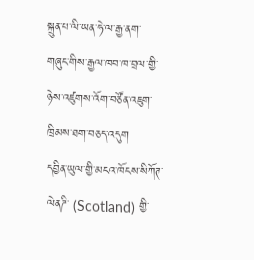སྐྲུན་པ་ལི་ཡན་ཧེ་ལ་རྒྱ་ནག་གཞུང་གིས་རྒྱལ་ཁབ་ཁ་བྲལ་གྱི་ཉེས་འཛུགས་འོག་བཙོན་འཇུག་ཁྲིམས་ཐག་བཅད་འདུག
དབྱིན་ཡུལ་གྱི་མངའ་ཁོངས་སིཀོཊ་ལེནཌི་ (Scotland) གྱི་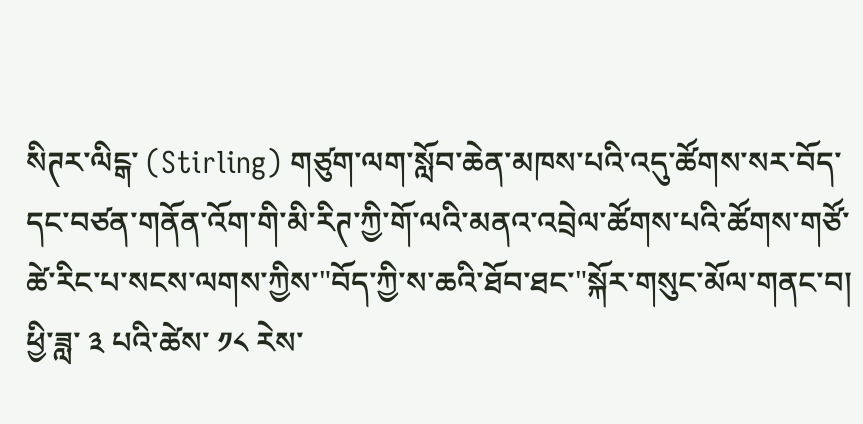སིཊར་ལིངྒ་ (Stirling) གཙུག་ལག་སློབ་ཆེན་མཁས་པའི་འདུ་ཚོགས་སར་བོད་དང་བཙན་གནོན་འོག་གི་མི་རིཊ་ཀྱི་གོ་ལའི་མནའ་འབྲེལ་ཚོགས་པའི་ཚོགས་གཙོ་ཚེ་རིང་པ་སངས་ལགས་ཀྱིས་"བོད་ཀྱི་ས་ཆའི་ཐོབ་ཐང་"སྐོར་གསུང་མོལ་གནང་བ།
ཕྱི་ཟླ་ ༣ པའི་ཚེས་ ༡༨ རེས་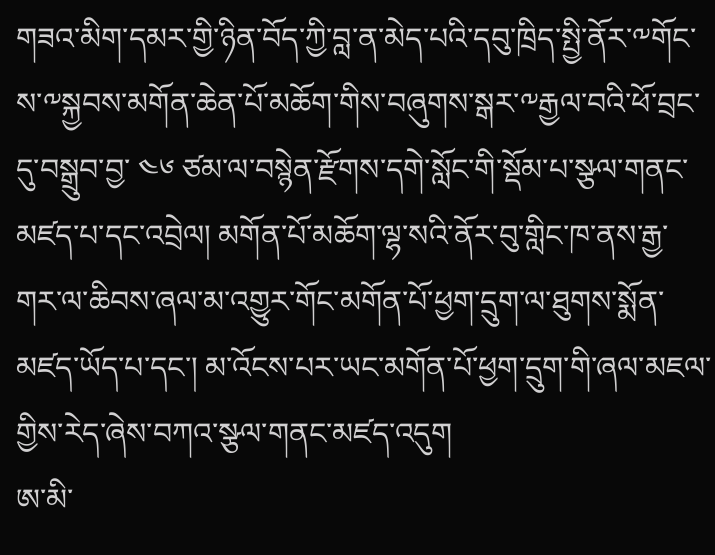གཟའ་མིག་དམར་གྱི་ཉིན་བོད་ཀྱི་བླ་ན་མེད་པའི་དབུ་ཁྲིད་སྤྱི་ནོར་༸གོང་ས་༸སྐྱབས་མགོན་ཆེན་པོ་མཆོག་གིས་བཞུགས་སྒར་༸རྒྱལ་བའི་ཕོ་བྲང་དུ་བསྒྲུབ་བྱ་ ༤༦ ཙམ་ལ་བསྙེན་རྫོགས་དགེ་སློང་གི་སྡོམ་པ་སྩལ་གནང་མཛད་པ་དང་འབྲེལ། མགོན་པོ་མཆོག་ལྷ་སའི་ནོར་བུ་གླིང་ཁ་ནས་རྒྱ་གར་ལ་ཆིབས་ཞལ་མ་འགྱུར་གོང་མགོན་པོ་ཕྱག་དྲུག་ལ་ཐུགས་སྨོན་མཛད་ཡོད་པ་དང་། མ་འོངས་པར་ཡང་མགོན་པོ་ཕྱག་དྲུག་གི་ཞལ་མཇལ་གྱིས་རེད་ཞེས་བཀའ་སྩལ་གནང་མཛད་འདུག
ཨ་མི་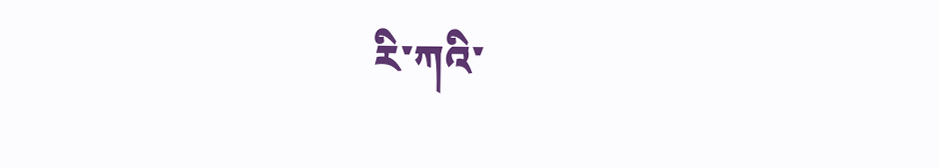རི་ཀའི་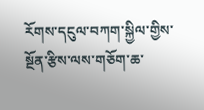རོགས་དངུལ་བཀག་སྐྱིལ་གྱིས་སྔོན་རྩིས་ལས་གཅོག་ཆ་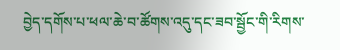བྱེད་དགོས་པ་ཕལ་ཆེ་བ་ཚོགས་འདུ་དང་ཟབ་སྦྱོང་གི་རིགས་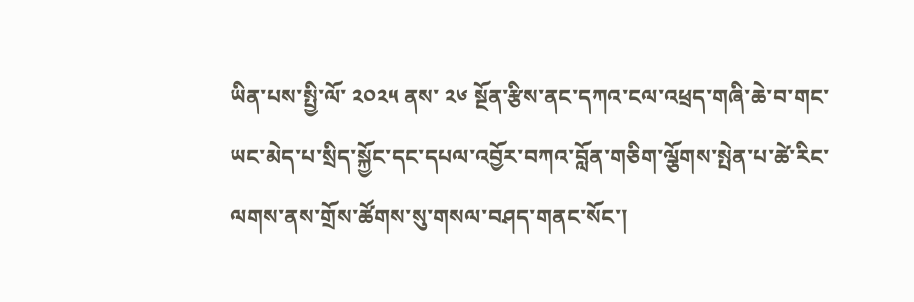ཡིན་པས་སྤྱི་ལོ་ ༢༠༢༥ ནས་ ༢༦ སྔོན་རྩིས་ནང་དཀའ་ངལ་འཕྲད་གཞི་ཆེ་བ་གང་ཡང་མེད་པ་སྲིད་སྐྱོང་དང་དཔལ་འབྱོར་བཀའ་བློན་གཅིག་ལྕོགས་སྤེན་པ་ཚེ་རིང་ལགས་ནས་གྲོས་ཚོགས་སུ་གསལ་བཤད་གནང་སོང་།